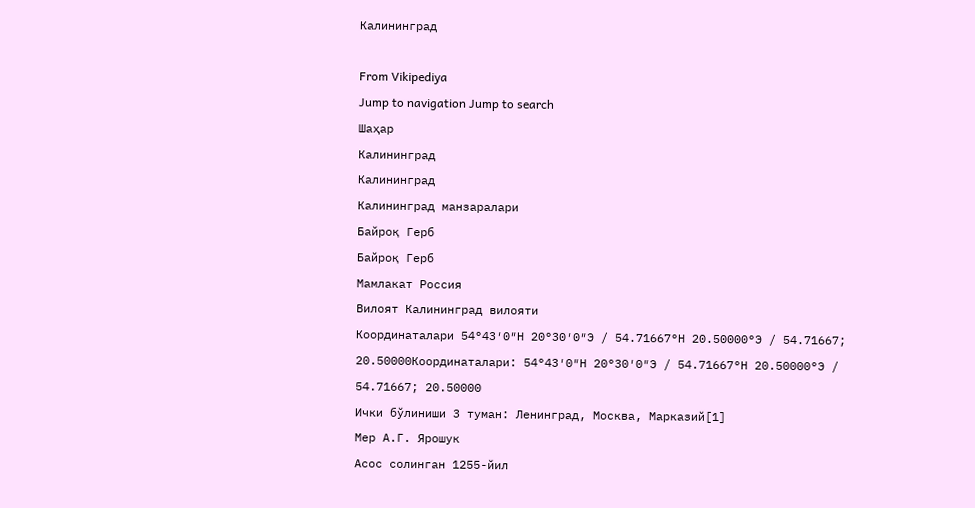Калининград

From Vikipediya
Jump to navigation Jump to search
Шаҳар
Калининград
Калининград
Калининград манзаралари
Байроқ Герб
Байроқ Герб
Мамлакат Россия
Вилоят Калининград вилояти
Координаталари 54°43′0″Н 20°30′0″Э / 54.71667°Н 20.50000°Э / 54.71667; 20.50000Координаталари: 54°43′0″Н 20°30′0″Э / 54.71667°Н 20.50000°Э / 54.71667; 20.50000
Ички бўлиниши 3 туман: Ленинград, Москва, Марказий[1]
Мер А.Г. Ярошук
Асос солинган 1255-йил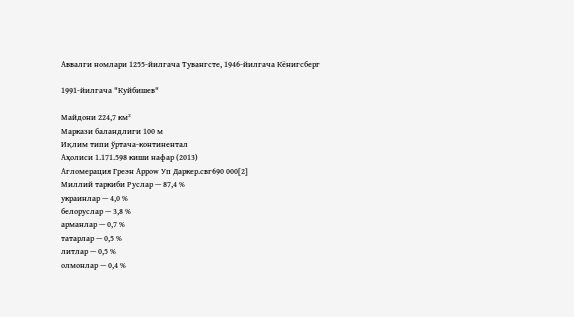Аввалги номлари 1255-йилгача Тувангсте, 1946-йилгача Кёнигсберг

1991-йилгача "Куйбишев"

Майдони 224,7 км²
Маркази баландлиги 100 м
Иқлим типи ўртача-континентал
Аҳолиси 1.171.598 киши нафар (2013)
Агломерация Греэн Арроw Уп Даркер.свг690 000[2]
Миллий таркиби Руслар — 87,4 %
украинлар — 4,0 %
белоруслар — 3,8 %
арманлар — 0,7 %
татарлар — 0,5 %
литлар — 0,5 %
олмонлар — 0,4 %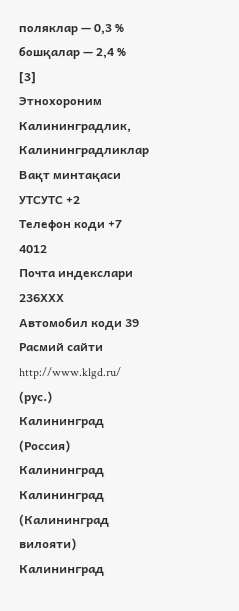поляклар — 0,3 %
бошқалар — 2,4 %
[3]
Этнохороним Калининградлик, Калининградликлар
Вақт минтақаси УТCУТC +2
Телефон коди +7 4012
Почта индекслари 236ХХХ
Автомобил коди 39
Расмий сайти http://www.klgd.ru/ (рус.)
Калининград (Россия)
Калининград
Калининград (Калининград вилояти)
Калининград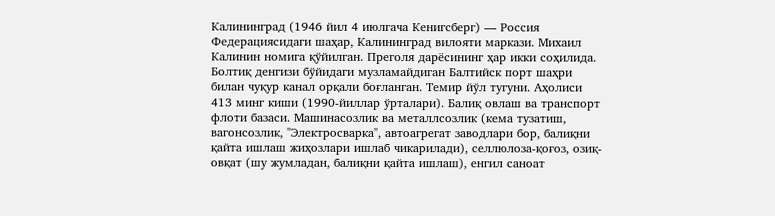Калининград (1946 йил 4 июлгача Кенигсберг) — Россия Федерациясидаги шаҳар, Калининград вилояти маркази. Михаил Калинин номига қўйилган. Преголя дарёсининг ҳар икки соҳилида. Болтиқ денгизи бўйидаги музламайдиган Балтийск порт шаҳри билан чуқур канал орқали боғланган. Темир йўл тугуни. Аҳолиси 413 минг киши (1990-йиллар ўрталари). Балиқ овлаш ва транспорт флоти базаси. Машинасозлик ва металлсозлик (кема тузатиш, вагонсозлик, "Электросварка", автоагрегат заводлари бор, балиқни қайта ишлаш жиҳозлари ишлаб чикарилади), селлюлоза-қоғоз, озиқ-овқат (шу жумладан, балиқни қайта ишлаш), енгил саноат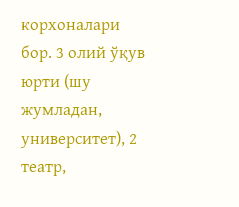корхоналари бор. 3 олий ўқув юрти (шу жумладан, университет), 2 театр,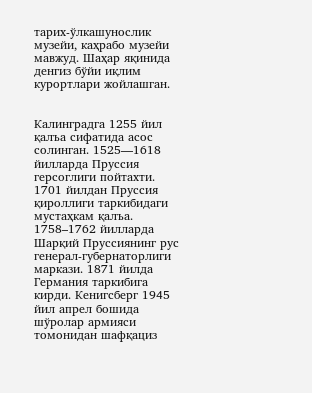тарих-ўлкашунослик музейи, каҳрабо музейи мавжуд. Шаҳар яқинида денгиз бўйи иқлим курортлари жойлашган.


Калинградга 1255 йил қалъа сифатида асос солинган. 1525—1618 йилларда Пруссия герсоглиги пойтахти. 1701 йилдан Пруссия қироллиги таркибидаги мустаҳкам қалъа. 1758–1762 йилларда Шарқий Пруссиянинг рус генерал-губернаторлиги маркази. 1871 йилда Германия таркибига кирди. Кенигсберг 1945 йил апрел бошида шўролар армияси томонидан шафқациз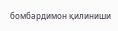бомбардимон қилиниши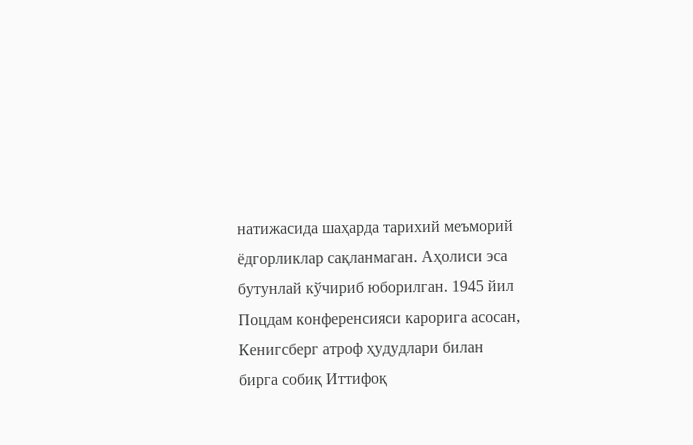натижасида шаҳарда тарихий меъморий ёдгорликлар сақланмаган. Аҳолиси эса бутунлай кўчириб юборилган. 1945 йил Поцдам конференсияси карорига асосан, Кенигсберг атроф ҳудудлари билан бирга собиқ Иттифоқ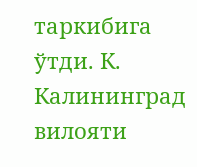таркибига ўтди. К. Калининград вилояти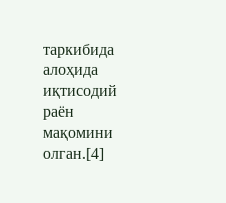таркибида алоҳида иқтисодий раён мақомини олган.[4]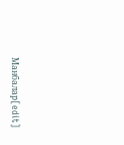Манбалар[edit]